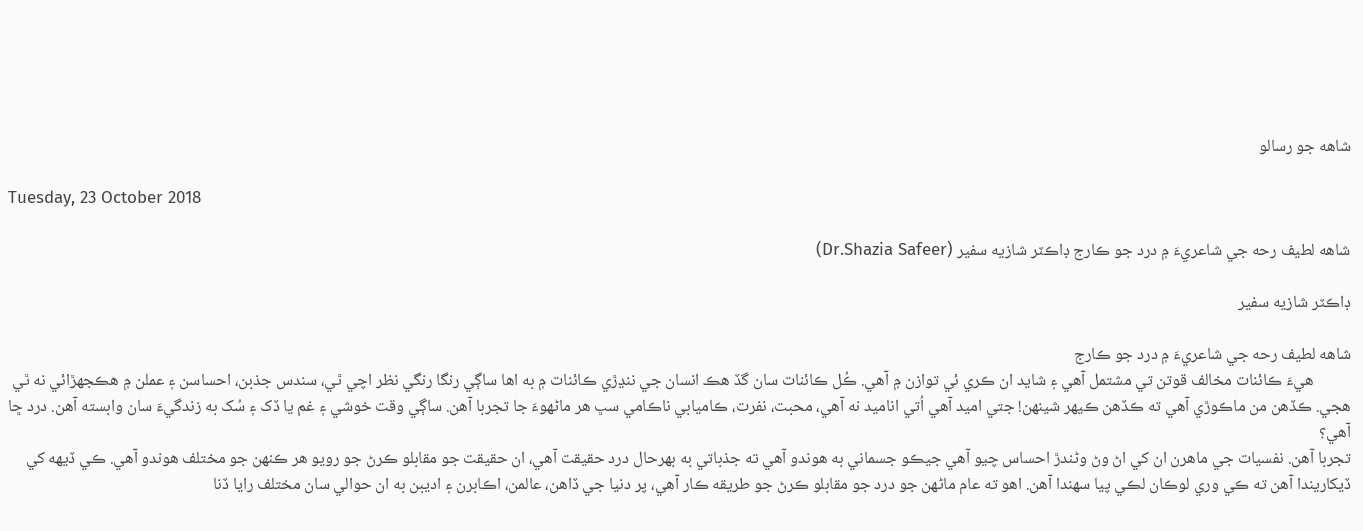شاهه جو رسالو

Tuesday, 23 October 2018

شاهه لطيف رحه جي شاعريءَ ۾ درد جو ڪارج ڊاڪٽر شازيه سفير (Dr.Shazia Safeer)

ڊاڪٽر شازيه سفير

شاهه لطيف رحه جي شاعريءَ ۾ درد جو ڪارج
          هيءَ ڪائنات مخالف قوتن تي مشتمل آهي ۽ شايد ان ڪري ئي توازن ۾ آهي. ڪُل ڪائنات سان گڏ هڪ انسان جي ننڍڙي ڪائنات ۾ به اها ساڳي رنگا رنگي نظر اچي ٿي، سندس جذبن، احساسن ۽ عملن ۾ هڪجهڙائي نه ٿي هجي. ڪڏهن من ماڪوڙي آهي ته ڪڏهن ڪيهر شينهن! جتي اميد آهي اُتي اناميد نه آهي، محبت، نفرت، ڪاميابي ناڪامي سڀ هر ماڻهوءَ جا تجربا آهن. ساڳي وقت خوشي ۽ غم يا ڏک ۽ سُک به زندگيءَ سان وابسته آهن. درد ڇا آهي؟
تجربا آهن. نفسيات جي ماهرن ان کي اڻ وڻ وڻندڙ احساس چيو آهي جيڪو جسماني به هوندو آهي ته جذباتي به بهرحال درد حقيقت آهي، ان حقيقت جو مقابلو ڪرڻ جو رويو هر ڪنهن جو مختلف هوندو آهي. ڪي ڏيهه کي ڏيکاريندا آهن ته ڪي وري لوڪان لڪي پيا سهندا آهن. اهو ته عام ماڻهن جو درد جو مقابلو ڪرڻ جو طريقه ڪار آهي، پر دنيا جي ڏاهن، عالمن، اڪابرن ۽ اديبن به ان حوالي سان مختلف رايا ڏنا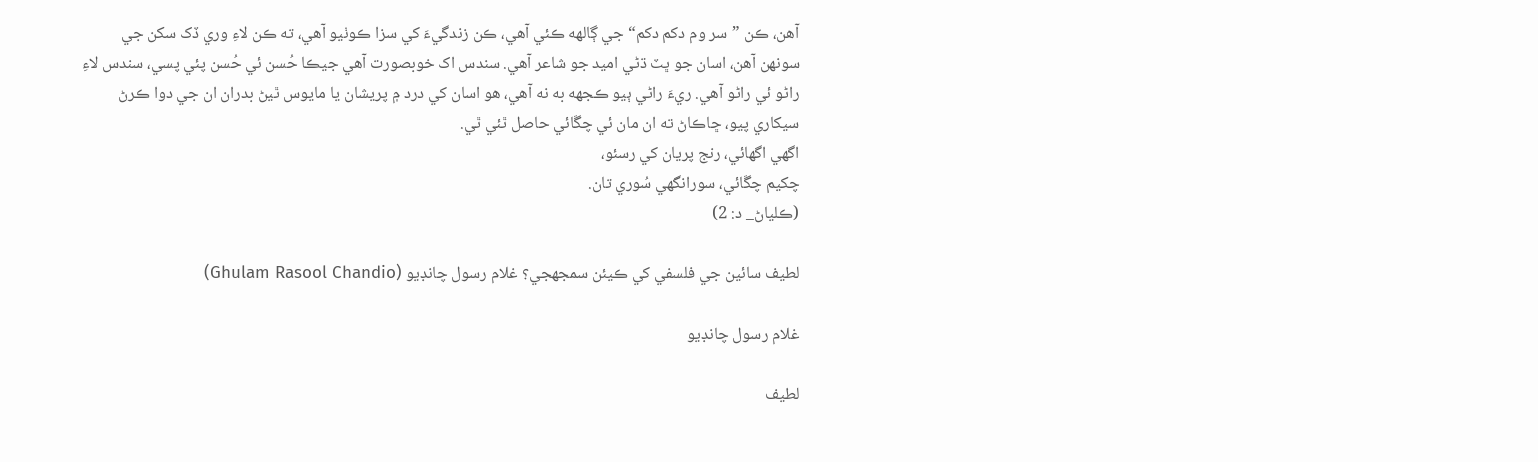آهن، ڪن ”سر وم دکم دکم“ جي ڳالهه ڪئي آهي، ڪن زندگيءَ کي سزا ڪوٺيو آهي، ته ڪن لاءِ وري ڏک سکن جي سونهن آهن، اسان جو ڀٽ ڌڻي اميد جو شاعر آهي. سندس اک خوبصورت آهي جيڪا حُسن ئي حُسن پئي پسي، سندس لاءِ راڻو ئي راڻو آهي. ريءَ راڻي ٻيو ڪجهه به نه آهي، هو اسان کي درد ۾ پريشان يا مايوس ٿيڻ بدران ان جي دوا ڪرڻ سيکاري پيو، ڇاڪاڻ ته ان مان ئي چڱائي حاصل ٿئي ٿي.
اگهي اگهائي، رنج پريان کي رسئو،
چکيم چڱائي، سورانگهي سُوري تان.
(ڪلياڻ_ د: 2)

لطيف سائين جي فلسفي کي ڪيئن سمجھجي؟ غلام رسول چانڊيو (Ghulam Rasool Chandio)

غلام رسول چانڊيو

لطيف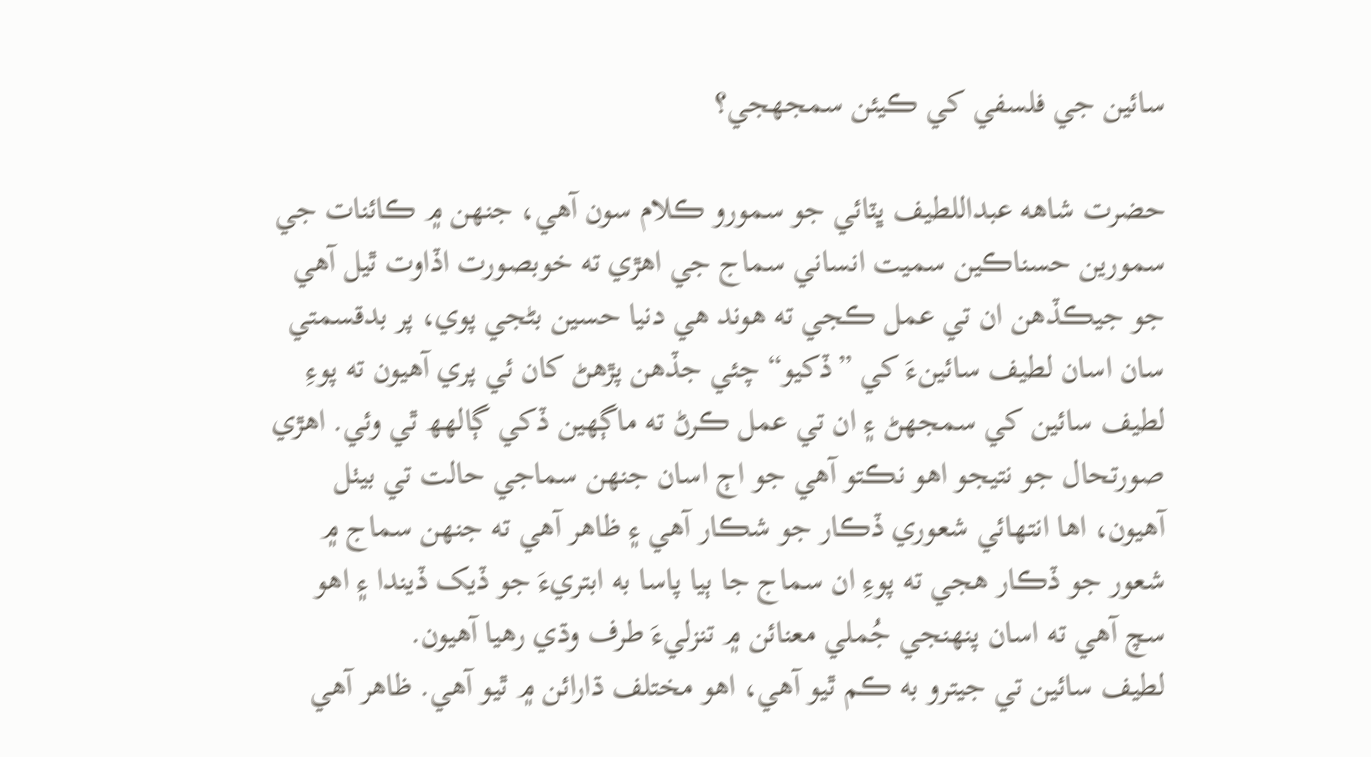سائين جي فلسفي کي ڪيئن سمجھجي؟

حضرت شاهه عبداللطيف ڀٽائي جو سمورو ڪلام سون آھي، جنھن ۾ ڪائنات جي سمورين حسناڪين سميت انساني سماج جي اھڙي ته خوبصورت اڏاوت ٿيل آھي جو جيڪڏھن ان تي عمل ڪجي ته ھوند ھي دنيا حسين بڻجي پوي، پر بدقسمتي سان اسان لطيف سائينءَ کي ”ڏکيو“ چئي جڏھن پڙھڻ کان ئي پري آھيون ته پوءِ لطيف سائين کي سمجھڻ ۽ ان تي عمل ڪرڻ ته ماڳھين ڏکي ڳالهھ ٿي وئي. اھڙي صورتحال جو نتيجو اھو نڪتو آھي جو اڄ اسان جنھن سماجي حالت تي بيٺل آھيون، اھا انتھائي شعوري ڏڪار جو شڪار آھي ۽ ظاھر آھي ته جنھن سماج ۾ شعور جو ڏڪار ھجي ته پوءِ ان سماج جا ٻيا پاسا به ابتريءَ جو ڏيک ڏيندا ۽ اھو سچ آھي ته اسان پنھنجي جُملي معنائن ۾ تنزليءَ طرف وڌي رھيا آھيون.
لطيف سائين تي جيترو به ڪم ٿيو آھي، اھو مختلف ڌارائن ۾ ٿيو آھي. ظاھر آھي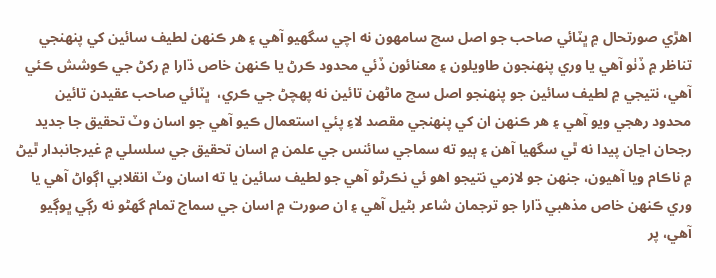اھڙي صورتحال ۾ ڀٽائي صاحب جو اصل سچ سامھون نه اچي سگھيو آھي ۽ ھر ڪنھن لطيف سائين کي پنھنجي تناظر ۾ ڏٺو آھي يا وري پنھنجون طاويلون ۽ معنائون ڏئي محدود ڪرڻ يا ڪنھن خاص ڌارا ۾ رکڻ جي ڪوشش ڪئي آھي، نتيجي ۾ لطيف سائين جو پنھنجو اصل سچ ماڻھن تائين نه پھچڻ جي ڪري،  ڀٽائي صاحب عقيدن تائين محدود رھجي ويو آھي ۽ ھر ڪنھن ان کي پنھنجي مقصد لاءِ پئي استعمال ڪيو آھي جو اسان وٽ تحقيق جا جديد رجحان اڃان پيدا نه ٿي سگھيا آھن ۽ ٻيو ته سماجي سائنس جي علمن ۾ اسان تحقيق جي سلسلي ۾ غيرجانبدار ٿيڻ ۾ ناڪام ويا آھيون، جنھن جو لازمي نتيجو اھو ئي نڪرڻو آھي جو لطيف سائين يا ته اسان وٽ انقلابي اڳواڻ آھي يا وري ڪنھن خاص مذھبي ڌارا جو ترجمان شاعر بڻيل آھي ۽ ان صورت ۾ اسان جي سماج تمام گھڻو نه رڳي ڀوڳيو آھي، پر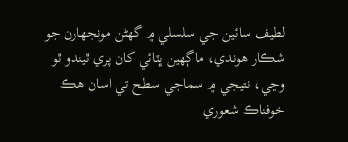لطيف سائين جي سلسلي ۾ گھڻن مونجھارن جو شڪار ھوندي، ماڳھين ڀٽائي کان پري ٿيندو ٿو وڃي، نتيجي ۾ سماجي سطح تي اسان ھڪ خوفناڪ شعوري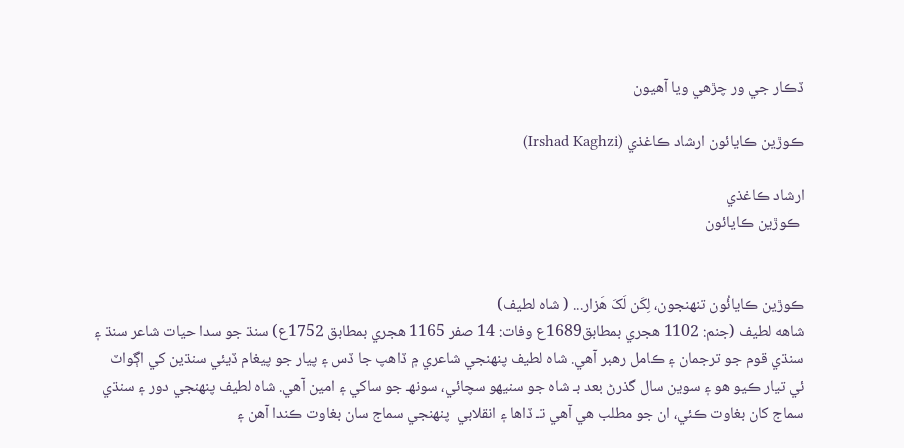ڏڪار جي ور چڙھي ويا آھيون

ڪوڙين ڪايائون ارشاد ڪاغذي (Irshad Kaghzi)

ارشاد ڪاغذي
 ڪوڙين ڪايائون


ڪوڙين ڪايائُون تنهنجون، لِکَن لَکَ هَزار... ( شاه لطيف)
شاهه لطيف (جنم: 1102 هجري بمطابق1689ع وفات: 14 صفر 1165 هجري بمطابق 1752ع) سنڌ جو سدا حيات شاعر سنڌ ۽ سنڌي قوم جو ترجمان ۽ ڪامل رهبر آهي. شاه لطيف پنهنجي شاعري ۾ ڏاهپ جا ڏس ۽ پيار جو پيغام ڏيئي سنڌين کي اڳواٽ ئي تيار ڪيو هو ۽ سوين سال گذرڻ بعد بـ شاه جو سنيهو سچائي، سونهـ جو ساکي ۽ امين آهي. شاه لطيف پنهنجي دور ۽ سنڌي سماج کان بغاوت ڪئي، ان جو مطلب هي آهي تـ ڏاها ۽ انقلابي  پنهنجي سماج سان بغاوت ڪندا آهن ۽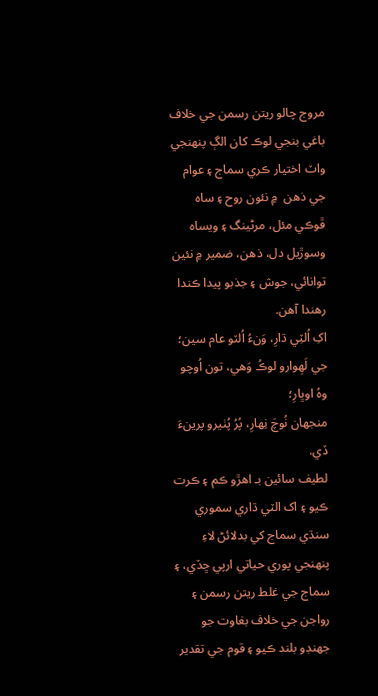مروج چالو ريتن رسمن جي خلاف باغي بنجي لوڪ کان الڳ پنهنجي واٽ اختيار ڪري سماج ۽ عوام  جي ذهن  ۾ نئون روح ۽ ساه ڦوڪي مئل، مرڻينگ ۽ ويساه وسوڙيل دل، ذهن، ضمير ۾ نئين توانائي، جوش ۽ جذبو پيدا ڪندا رهندا آهن.
اکِ اُلٽِي ڌارِ، وَنءُ اُلٽو عام سين؛
جي لَهِوارو لوڪُ وَهي، تون اُوچو وهُ اوڀارِ؛
منجهان نُوچَ نِهارِ، پُرُ پُٺيرو پرينءَ ڏي.
لطيف سائين بـ اهڙو ڪم ۽ ڪرت ڪيو ۽ اک الٽي ڌاري سموري سنڌي سماج کي بدلائڻ لاءِ پنهنجي پوري حياتي ارپي ڇڏي، ۽ سماج جي غلط ريتن رسمن ۽ رواجن جي خلاف بغاوت جو جهنڊو بلند ڪيو ۽ قوم جي تقدير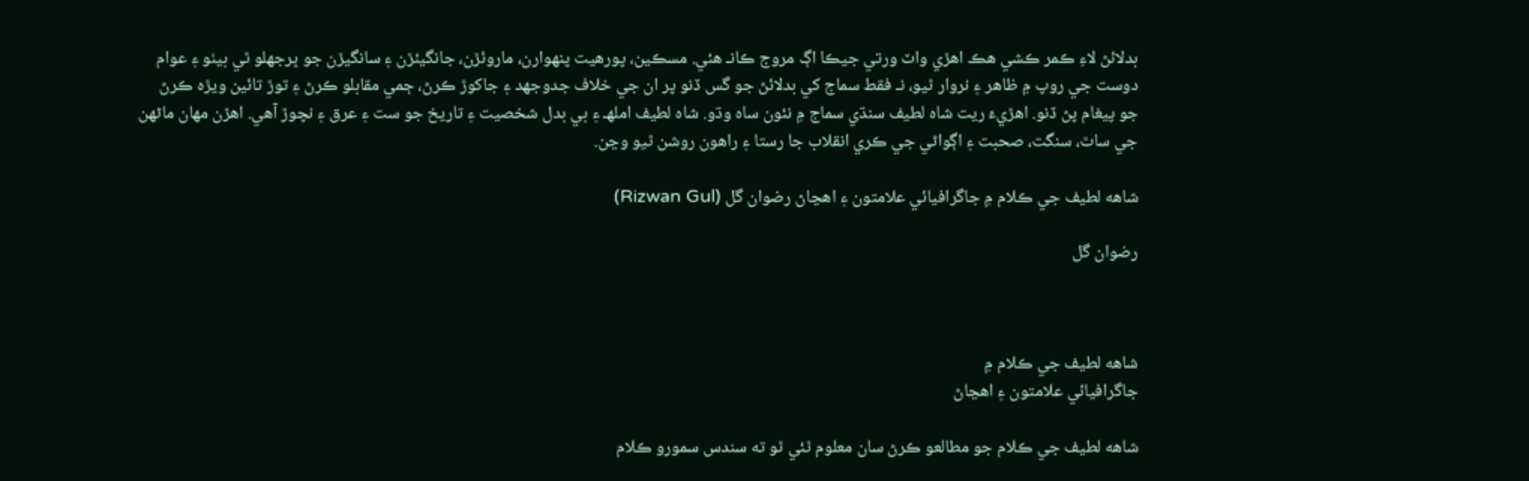بدلائڻ لاءِ ڪمر ڪشي هڪ اهڙي واٽ ورتي جيڪا اڳ مروج ڪانـ هئي. مسڪين، پورهيت پنهوارن، ماروئڙن، جانگيئڙن ۽ سانگيڙن جو ڀرجهلو ٿي بيٺو ۽ عوام دوست جي روپ ۾ ظاهر ۽ نروار ٿيو، نـ فقط سماج کي بدلائڻ جو گس ڏنو پر ان جي خلاف جدوجهد ۽ جاکوڙ ڪرڻ، ڄمي مقابلو ڪرڻ ۽ توڙ تائين ويڙه ڪرڻ جو پيغام پڻ ڏنو. اهڙيءَ ريت شاه لطيف سنڌي سماج ۾ نئون ساه وڌو. شاه لطيف املهـ ۽ بي بدل شخصيت ۽ تاريخ جو ست ۽ عرق ۽ نچوڙ آهي. اهڙن مهان ماڻهن جي ساٿ، سنگت، صحبت ۽ اڳواڻي جي ڪري انقلاب جا رستا ۽ راهون روشن ٿيو وڃن.

شاهه لطيف جي ڪلام ۾ جاگرافيائي علامتون ۽ اهڃاڻ رضوان گل (Rizwan Gul)

رضوان گل



شاهه لطيف جي ڪلام ۾
جاگرافيائي علامتون ۽ اهڃاڻ

شاهه لطيف جي ڪلام جو مطالعو ڪرڻ سان معلوم ٿئي ٿو ته سندس سمورو ڪلام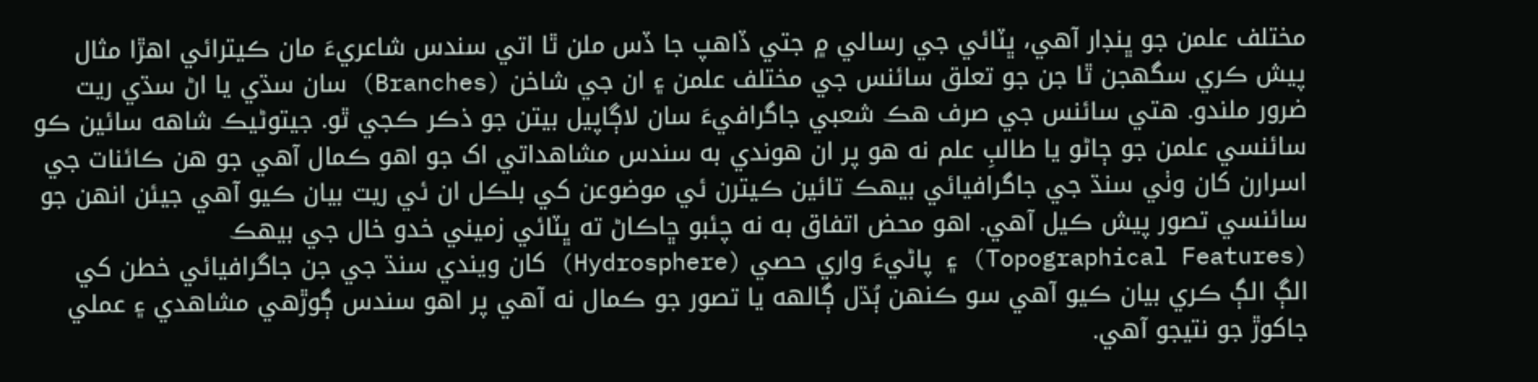مختلف علمن جو ڀنڊار آهي، ڀٽائي جي رسالي ۾ جتي ڏاهپ جا ڏس ملن ٿا اتي سندس شاعريءَ مان ڪيترائي اهڙا مثال پيش ڪري سگهجن ٿا جن جو تعلق سائنس جي مختلف علمن ۽ ان جي شاخن (Branches) سان سڌي يا اڻ سڌي ريت ضرور ملندو. هتي سائنس جي صرف هڪ شعبي جاگرافيءَ سان لاڳاپيل بيتن جو ذڪر ڪجي ٿو. جيتوڻيڪ شاهه سائين ڪو سائنسي علمن جو ڄاڻو يا طالبِ علم نه هو پر ان هوندي به سندس مشاهداتي اک جو اهو ڪمال آهي جو هن ڪائنات جي اسرارن کان وٺي سنڌ جي جاگرافيائي بيهڪ تائين ڪيترن ئي موضوعن کي بلڪل ان ئي ريت بيان ڪيو آهي جيئن انهن جو سائنسي تصور پيش ڪيل آهي. اهو محض اتفاق به نه چئبو ڇاڪاڻ ته ڀٽائي زميني خدو خال جي بيهڪ (Topographical Features) ۽ پاڻيءَ واري حصي (Hydrosphere) کان ويندي سنڌ جي جن جاگرافيائي خطن کي الڳ الڳ ڪري بيان ڪيو آهي سو ڪنهن ٻُڌل ڳالهه يا تصور جو ڪمال نه آهي پر اهو سندس ڳوڙهي مشاهدي ۽ عملي جاکوڙ جو نتيجو آهي.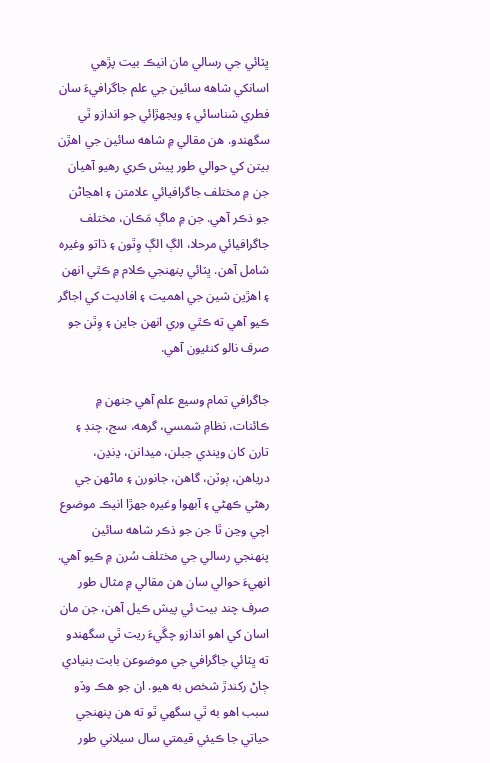ڀٽائي جي رسالي مان انيڪ بيت پڙهي اسانکي شاهه سائين جي علم جاگرافيءَ سان فطري شناسائي ۽ ويجھڙائي جو اندازو ٿي سگھندو. هن مقالي ۾ شاهه سائين جي اهڙن بيتن کي حوالي طور پيش ڪري رهيو آهيان جن ۾ مختلف جاگرافيائي علامتن ۽ اهڃاڻن جو ذڪر آهي. جن ۾ ماڳ مَڪان، مختلف جاگرافيائي مرحلا، الڳ الڳ وِٿون ۽ ڌاتو وغيره شامل آهن. ڀٽائي پنهنجي ڪلام ۾ ڪٿي انهن ۽ اهڙين شين جي اهميت ۽ افاديت کي اجاگر ڪيو آهي ته ڪٿي وري انهن جاين ۽ وِٿن جو صرف نالو کنئيون آهي.

جاگرافي تمام وسيع علم آهي جنهن ۾ ڪائنات، نظامِ شمسي، گرهه، سج، چنڊ ۽ تارن کان ويندي جبلن، ميدانن، ڍنڍن، درياهن، ٻوٽن، گاهن، جانورن ۽ ماڻهن جي رهڻي ڪهڻي ۽ آبهوا وغيره جھڙا انيڪ موضوع اچي وڃن ٿا جن جو ذڪر شاهه سائين پنهنجي رسالي جي مختلف سُرن ۾ ڪيو آهي. انهيءَ حوالي سان هن مقالي ۾ مثال طور صرف چند بيت ئي پيش ڪيل آهن، جن مان اسان کي اهو اندازو چڱيءَ ريت ٿي سگھندو ته ڀٽائي جاگرافي جي موضوعن بابت بنيادي ڄاڻ رکندڙ شخص به هيو. ان جو هڪ وڏو سبب اهو به ٿي سگھي ٿو ته هن پنهنجي حياتي جا ڪيئي قيمتي سال سيلاني طور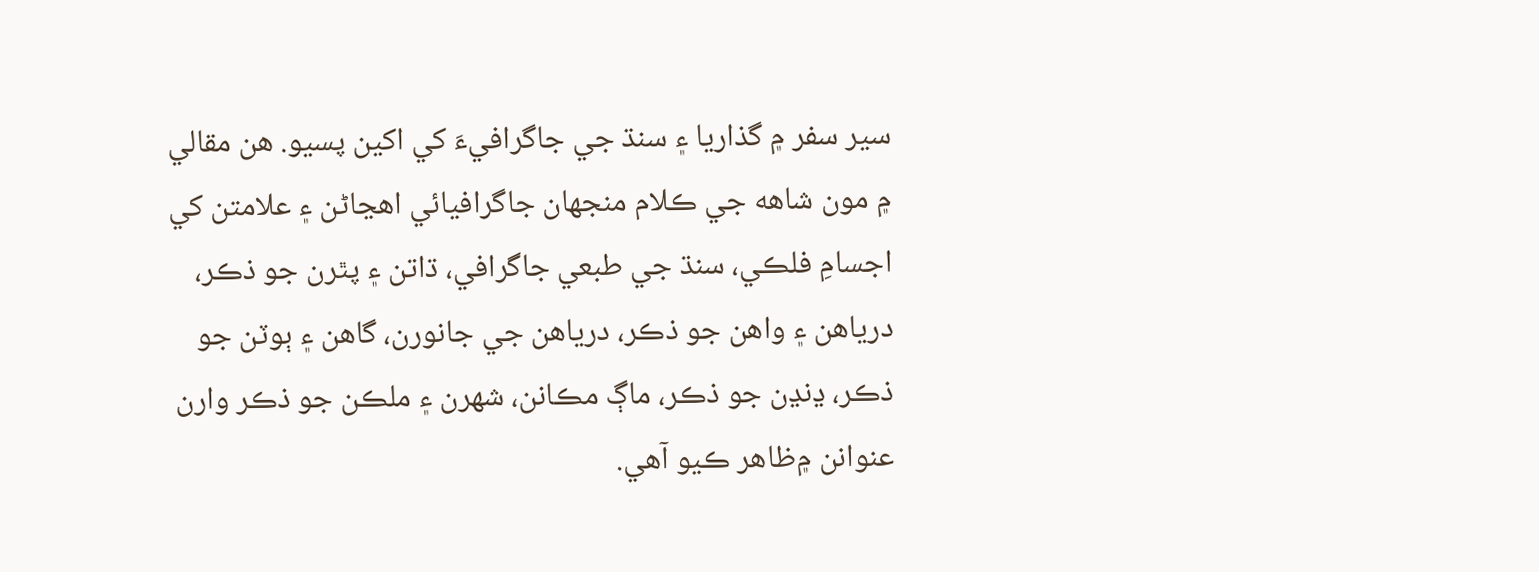سير سفر ۾ گذاريا ۽ سنڌ جي جاگرافيءَ کي اکين پسيو. هن مقالي ۾ مون شاهه جي ڪلام منجھان جاگرافيائي اهڃاڻن ۽ علامتن کي اجسامِ فلڪي، سنڌ جي طبعي جاگرافي، ڌاتن ۽ پٿرن جو ذڪر، درياهن ۽ واهن جو ذڪر، درياهن جي جانورن، گاهن ۽ ٻوٽن جو ذڪر، ڍنڍن جو ذڪر، ماڳ مڪانن، شهرن ۽ ملڪن جو ذڪر وارن عنوانن ۾ظاهر ڪيو آهي.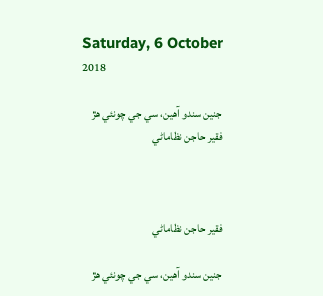Saturday, 6 October 2018

جنين سندو آهين، سي جي چونئي هڙ فقير حاجن نظاماڻي



فقير حاجن نظاماڻي

جنين سندو آهين، سي جي چونئي هڙ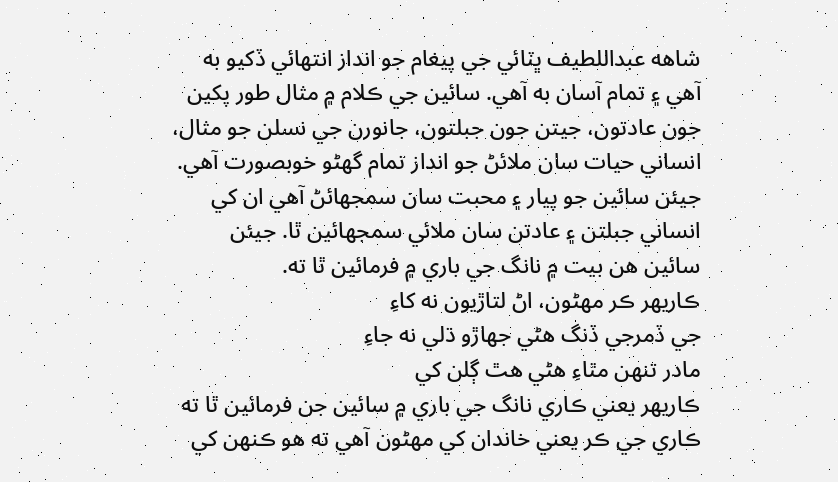شاهه عبداللطيف ڀٽائي جي پيغام جو انداز انتهائي ڏکيو به آهي ۽ تمام آسان به آهي. سائين جي ڪلام ۾ مثال طور پکين جون عادتون، جيتن جون جبلتون، جانورن جي نسلن جو مثال، انساني حيات سان ملائڻ جو انداز تمام گهڻو خوبصورت آهي. جيئن سائين جو پيار ۽ محبت سان سمجهائڻ آهي ان کي انساني جبلتن ۽ عادتن سان ملائي سمجهائين ٿا. جيئن سائين هن بيت ۾ نانگ جي باري ۾ فرمائين ٿا ته.
ڪاريهر ڪر مهڻون، اڻ لتاڙيون نه کاءِ
جي ڏمرجي ڏنگ هڻي جهاڙو ڌلي نه جاءِ
مادر تنهن مٿاءِ هڻي هٿ ڳلن کي
ڪاريهر يعني ڪاري نانگ جي باري ۾ سائين جن فرمائين ٿا ته ڪاري جي ڪر يعني خاندان کي مهڻون آهي ته هو ڪنهن کي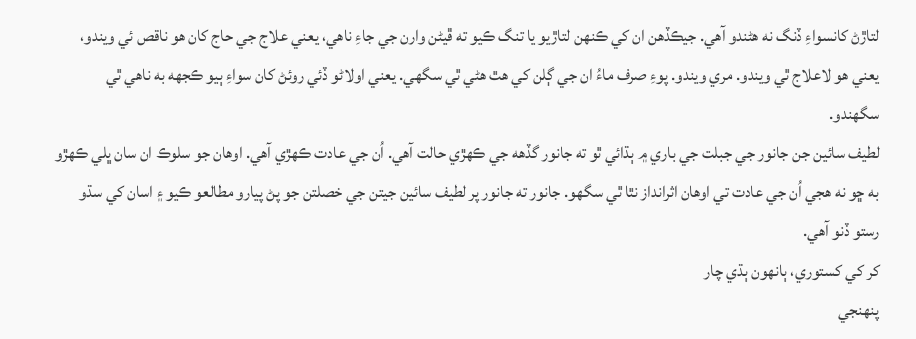لتاڙڻ کانسواءِ ڏنگ نه هڻندو آهي. جيڪڏهن ان کي ڪنهن لتاڙيو يا تنگ ڪيو ته ڦيڻن وارن جي جاءِ ناهي، يعني علاج جي حاج کان هو ناقص ئي ويندو، يعني هو لاعلاج ٿي ويندو. مري ويندو. پوءِ صرف ماءُ ان جي ڳلن کي هٿ هڻي ٿي سگهي. يعني اولاڻو ڏئي روئڻ کان سواءِ ٻيو ڪجهه به ناهي ٿي سگهندو.
لطيف سائين جن جانور جي جبلت جي باري ۾ ٻڌائي ٿو ته جانور گڏهه جي ڪهڙي حالت آهي. اُن جي عادت ڪهڙي آهي. اوهان جو سلوڪ ان سان ڀلي ڪهڙو به ڇو نه هجي اُن جي عادت تي اوهان اثرانداز نٿا ٿي سگهو. جانور ته جانور پر لطيف سائين جيتن جي خصلتن جو پڻ پيارو مطالعو ڪيو ۽ اسان کي سڌو رستو ڏنو آهي.
کر کي کستوري، ٻانهون ٻڌي چار
پنهنجي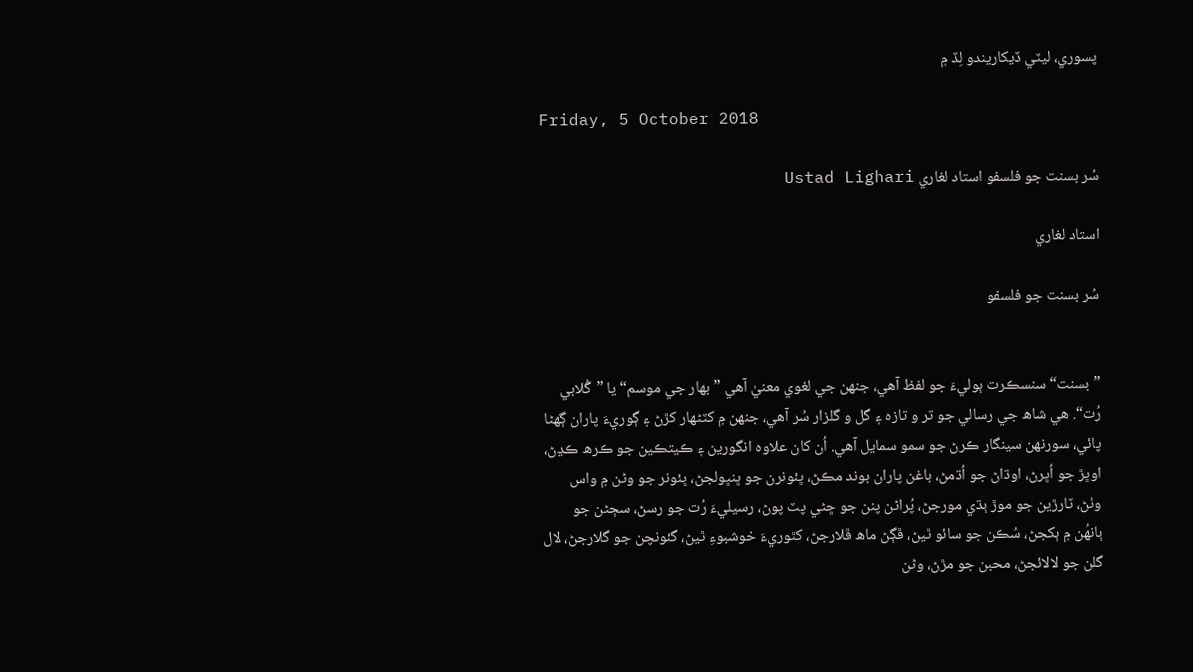پسوري، ليٽي ڏيکاريندو لِڏ ۾

Friday, 5 October 2018

سُر بسنت جو فلسفو استاد لغاري Ustad Lighari

استاد لغاري

سُر بسنت جو فلسفو


”بسنت“ سنسڪرت ٻوليءَ جو لفظ آهي، جنهن جي لغوي معنيٰ آهي ”بهار جي موسم“ يا ”گُلابي رُت“. هي شاھ جي رسالي جو تر و تازه ۽ گل و گلزار سُر آهي، جنهن ۾ کٽڻهار کڙڻ ۽ ڳوريءَ پاران ڳهڻا پائي، سورنهن سينگار ڪرڻ جو سمو سمايل آهي. اُن کان علاوه انگورين ۽ ڪيتڪين جو ڪرھ ڪڍڻ، اوڀڙ جو اُڀرڻ، اوڌاڻ جو اُڌمڻ، باغن پاران بوند مڪڻ، ڀئونرن جو ڀنڀولجڻ، ڀئونر جو وڻن ۾ واس وٺڻ، ٽارڙين جو موڙ ٻڌي مورجڻ، پُراڻن پنن جو ڇڻي پٽ پوڻ، رسيليءَ رُت جو رسڻ، سڄڻن جو ٻانهُن ۾ ٻکجڻ، سُڪن جو سائو ٿيڻ، ڦڳڻ ماھ ڦلارجڻ، کٿوريءَ خوشبوءِ ٿيڻ، گئونچن جو گلارجڻ، لال گلن جو لالائجڻ، محبن جو مڙڻ، وڻن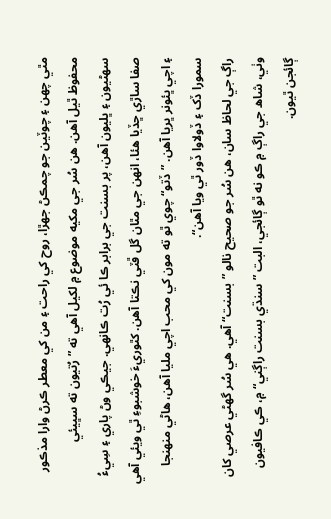مٿي چهن ۽ چوٽين جو چمڪڻ جهڙا، روح کي راحت ۽ من کي معطر ڪرڻ وارا مذڪور محفوظ ٿيل آهن. هن سُر جي مکيه موضوع ۾ لکيل آهي ته ”رُتيون ته سڀيئي سهڻيون ۽ ڀليون آهن، پر بسنت جي برابر ڪا ئي رُت ڪانهي. جيڪي وڻ پاري ۽ سِيءُ صفا ساڙي ڇڏيا هئا، انهن جي مٿان گل ڦٽي نڪتا آهن. کٿوريءَ خوشبوءِ ٿي ويئي آهي ۽ اچي ڀئونر ڀريا آهن. ”ڏتو“ چوي ٿو ته مون کي محب اچي مليا آهن، هاڻي منهنجا سمورا ڏک ۽ ڏولاوا ڏور ٿي ويا آهن“.
راڳ جي لحاظ سان، هن سُر جو صحيح نالو ”بسنت“ آهي. هي سُر گھڻي عرصي کان وٺي، شاھ جي راڳ ۾ ڪو نه ٿو ڳائجي، البت ”سنڌي بسنت راڳني“ ۾، ڪي ڪافيون ڳائجن ٿيون.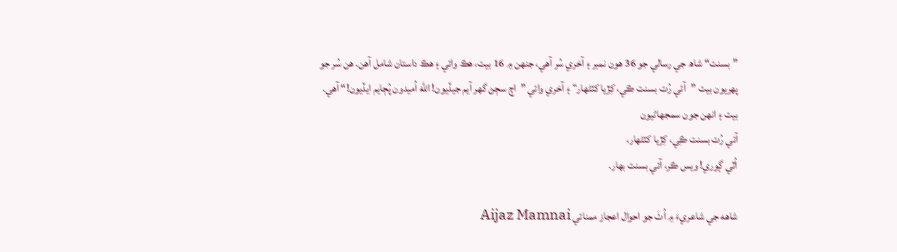”بسنت“ شاھ جي رسالي جو 36 هون نمبر ۽ آخري سُر آهي، جنهن ۾ 16 بيت، هڪ وائي ۽ هڪ داستان شامل آهن. هن سُر جو پهريون بيت ”آئي رُت بسنت ڪي، کِڙيا کٽڻهار“ ۽ آخري وائي ”اڄ سڄڻ گھر آيم جيڏيون! الله اُميدون پُڄايم ايڏيون!“ آهي.
بيت ۽ انهن جون سمجھاڻيون
آئي رُت بسنت ڪِي، کِڙيا کٽڻهار،
اُٿي ڳوري! ويس ڪر، آئي بسنت بهار.

شاهه جي شاعريءَ ۾ اُٺَ جو احوال اعجاز ممنائي Aijaz Mamnai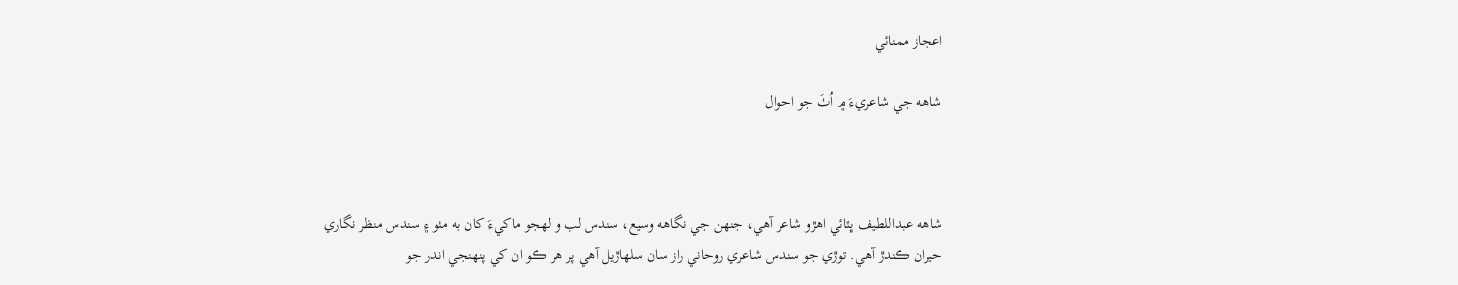اعجاز ممنائي

شاهه جي شاعريءَ ۾ اُٺَ جو احوال



شاهه عبداللطيف ڀٽائي اهڙو شاعر آهي، جنهن جي نگاهه وسيع، سندس لب و لھجو ماکيءَ کان به مٺو ۽ سندس منظر نگاري حيران ڪندڙ آھي. توڙي جو سندس شاعري روحاني راز سان سلھاڙيل آھي پر ھر ڪو ان کي پنھنجي اندر جو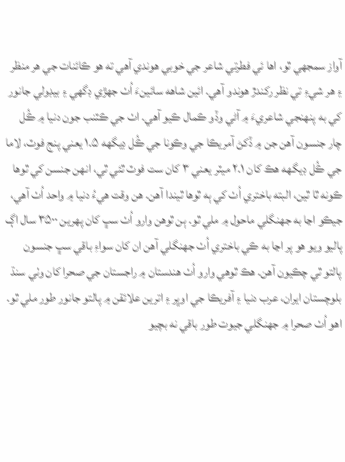آواز سمجھي ٿو، اھا ئي فطرتي شاعر جي خوبي ھوندي آھي ته ھو ڪائنات جي ھر منظر ۽ ھر شيءِ تي نظر رکندڙ ھوندو آھي. ائين شاهه سائينءَ اُٺ جھڙي ڊگهي ۽ بيڊولي جانور کي به پنھنجي شاعريءَ ۾ آڻي وڏو ڪمال ڪيو آھي. اٺ جي ڪٽنب جون دنيا ۾ ڪُل چار جنسون آھن جن ۾ ڏکڻ آمريڪا جي وڪونا جي ڪُل ڊيگهه ۱.۵ يعني پنج فوٽ، لاما جي ڪُل ڊيگهه ھڪ کان ۲.۱ ميٽر يعني ۳ کان ست فوٽ ٿئي ٿي، انھن جنسن کي ٿوھا ڪونه ٿا ٿين، البته باختري اُٺ کي ٻه ٿوھا ٿيندا آھن. ھن وقت ھيءُ دنيا ۾ واحد اُٺ آھي، جيڪو اڃا به جهنگلي ماحول ۾ ملي ٿو. ٻن ٿوھن وارو اُٺ سڀ کان پھرين ۳۵۰۰ سال اڳ پاليو ويو ھو پر اڃا به ڪي باختري اُٺ جهنگلي آھن ان کان سواءِ باقي سڀ جنسون پالتو ٿي چڪيون آھن. ھڪ ٿوھي وارو اُٺ ھندستان ۾ راجستان جي صحرا کان وٺي سنڌ بلوچستان ايران، عرب دنيا ۽ آفريڪا جي اوڀر ۽ اترين علائقن ۾ پالتو جانور طور ملي ٿو. اهو اُٺ صحرا ۾ جهنگلي جيوت طور باقي نه بچيو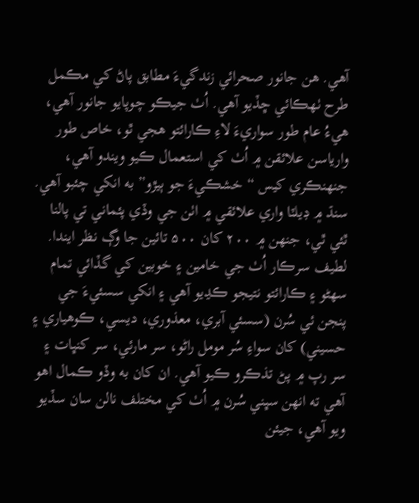آهي. هن جانور صحرائي زندگيءَ مطابق پاڻ کي مڪمل طرح ٺهڪائي ڇڏيو آهي. اُٺ جيڪو چوپايو جانور آھي، ھيءُ عام طور سواريءَ لاءِ ڪارائتو ھجي ٿو، خاص طور وارياسن علائقن ۾ اُٺ کي استعمال ڪيو ويندو آھي، جنھنڪري کيس “خشڪيءَ جو ٻيڙو” به انکي چئبو آھي. سنڌ ۾ ڊيلٽا واري علائقي ۾ اٺن جي وڏي پئماني تي پالنا ٿئي ٿي، جنهن ۾ ۲۰۰ کان ۵۰۰ تائين جا وڳ نظر ايندا. لطيف سرڪار اُٺ جي خامين ۽ خوبين کي گڏائي تمام سھڻو ۽ ڪارائتو نتيجو ڪڍيو آھي ۽ انکي سسئيءَ جي پنجن ئي سُرن (سسئي آبري، معذوري، ديسي، ڪوھياري ۽ حسيني) کان سواءِ سُر مومل راڻو، سر مارئي، سر کنڀات ۽ سر رپ ۾ پڻ تذڪرو ڪيو آھي. ان کان به وڏو ڪمال اھو آھي ته انھن سڀني سُرن ۾ اُٺ کي مختلف نالن سان سڏيو ويو آھي، جيئن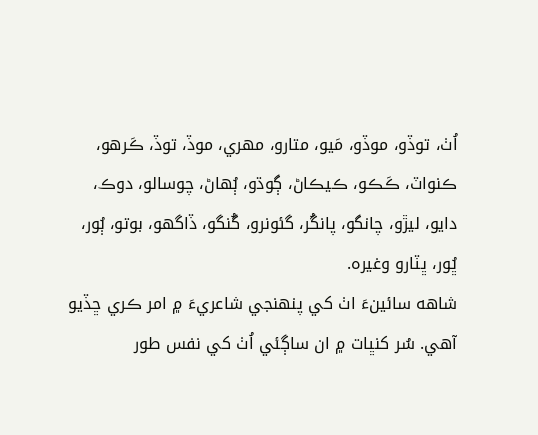اُٺ، توڏو، موڏو، مَيو، متارو، مهري، موڏ، توڏ، ڪَرهو، ڪنواٽ، ڪَڪو، ڪيڪاڻ، ڳوڌو، ٻُهاڻ، چوسالو، دوڪ، دايو، ليڙو، چانگو، پانگُر، گئونرو، گُنگو، ڏاگهو، بوتو، ٻُور، ڀُور، ڀٽارو وغيره.
شاهه سائينءَ اٺ کي پنھنجي شاعريءَ ۾ امر ڪري ڇڏيو آھي. سُر کنڀات ۾ ان ساڳئي اُٺ کي نفس طور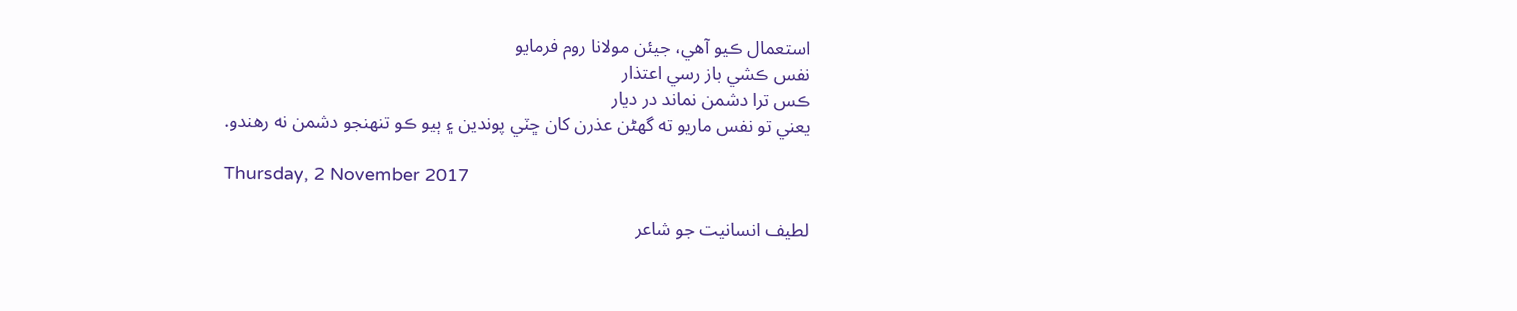استعمال ڪيو آھي، جيئن مولانا روم فرمايو
نفس ڪشي باز رسي اعتذار
ڪس ترا دشمن نماند در ديار
يعني تو نفس ماريو ته گهڻن عذرن کان ڇٽي پوندين ۽ ٻيو ڪو تنھنجو دشمن نه رھندو.

Thursday, 2 November 2017

لطيف انسانيت جو شاعر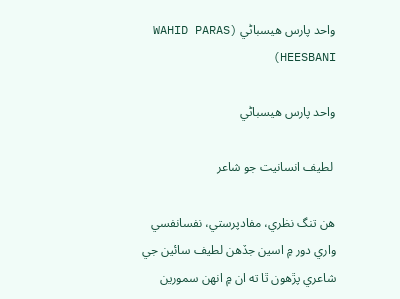واحد پارس هيسباڻي (WAHID PARAS HEESBANI)

واحد پارس هيسباڻي

 لطيف انسانيت جو شاعر

هن تنگ نظري، مفادپرستي، نفسانفسي واري دور ۾ اسين جڏهن لطيف سائين جي شاعري پڙهون ٿا ته ان ۾ انهن سمورين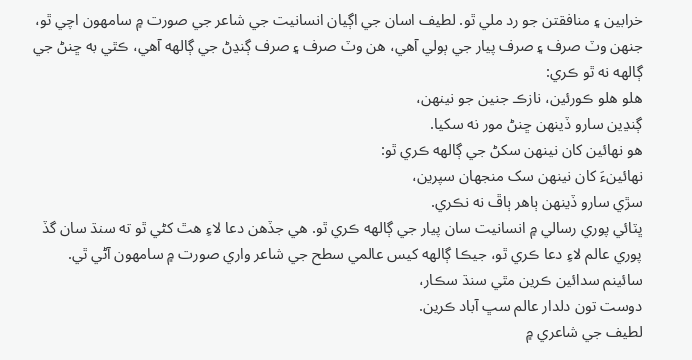خرابين ۽ منافقتن جو رد ملي ٿو. لطيف اسان جي اڳيان انسانيت جي شاعر جي صورت ۾ سامهون اچي ٿو، جنهن وٽ صرف ۽ صرف پيار جي ٻولي آهي، هن وٽ صرف ۽ صرف ڳنڍڻ جي ڳالهه آهي، ڪٿي به ڇنڻ جي ڳالهه نه ٿو ڪري:
هلو هلو ڪورئين، نازڪ جنين جو نينهن،
ڳنڍين سارو ڏينهن ڇنڻ مور نه سکيا.
هو نهائين کان نينهن سکڻ جي ڳالهه ڪري ٿو:
نهائينءَ کان نينهن سک منجهان سپرين،
سڙي سارو ڏينهن ٻاهر ٻاڦ نه نڪري.
ڀٽائي پوري رسالي ۾ انسانيت سان پيار جي ڳالهه ڪري ٿو. هي جڏهن دعا لاءِ هٿ کڻي ٿو ته سنڌ سان گڏ پوري عالم لاءِ دعا ڪري ٿو، جيڪا ڳالهه کيس عالمي سطح جي شاعر واري صورت ۾ سامهون آڻي ٿي.
سائينم سدائين ڪرين مٿي سنڌ سڪار،
دوست تون دلدار عالم سڀ آباد ڪرين.
لطيف جي شاعري ۾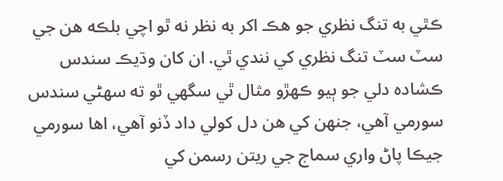ڪٿي به تنگ نظري جو هڪ اکر به نظر نه ٿو اچي بلڪه هن جي سٽ سٽ تنگ نظري کي نندي ٿي. ان کان وڌيڪ سندس ڪشاده دلي جو ٻيو ڪهڙو مثال ٿي سگهي ٿو ته سهڻي سندس سورمي آهي، جنهن کي هن دل کولي داد ڏنو آهي، اها سورمي جيڪا پاڻ واري سماج جي ريتن رسمن کي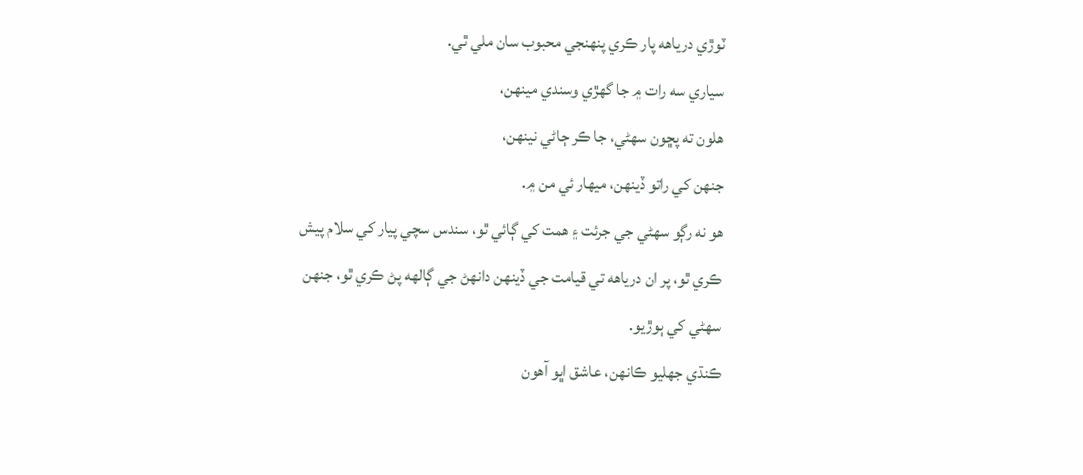ٽوڙي درياهه پار ڪري پنهنجي محبوب سان ملي ٿي.
سياري سه رات ۾ جا گهڙي وسندي مينهن،
هلون ته پڇون سهڻي، جا ڪر ڄاڻي نينهن،
جنهن کي راتو ڏينهن، ميهار ئي من ۾.
هو نه رڳو سهڻي جي جرئت ۽ همت کي ڳائي ٿو، سندس سچي پيار کي سلام پيش ڪري ٿو، پر ان درياهه تي قيامت جي ڏينهن دانهڻ جي ڳالهه پڻ ڪري ٿو، جنهن سهڻي کي ٻوڙيو.
ڪنڌي جهليو ڪانهن، عاشق اڀو آهون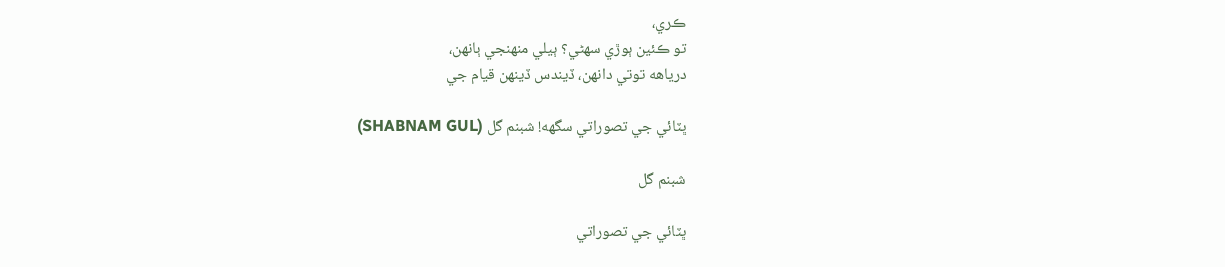ڪري،
تو ڪئين ٻوڙي سهڻي؟ ٻيلي منهنجي ٻانهن،
درياهه توتي دانهن، ڏيندس ڏينهن قيام جي

ڀٽائي جي تصوراتي سگهه! شبنم گل (SHABNAM GUL)

شبنم گل

ڀٽائي جي تصوراتي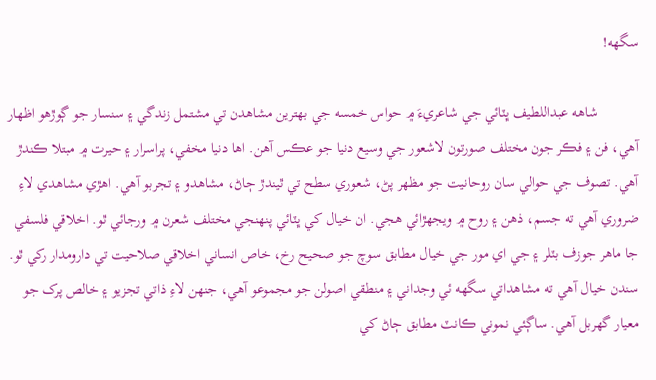سگهه!

           شاهه عبداللطيف ڀٽائي جي شاعريءَ ۾ حواس خمسه جي بهترين مشاهدن تي مشتمل زندگي ۽ سنسار جو ڳوڙهو اظهار آهي، فن ۽ فڪر جون مختلف صورتون لاشعور جي وسيع دنيا جو عڪس آهن. اها دنيا مخفي، پراسرار ۽ حيرت ۾ مبتلا ڪندڙ آهي. تصوف جي حوالي سان روحانيت جو مظهر پڻ، شعوري سطح تي ٿيندڙ ڄاڻ، مشاهدو ۽ تجربو آهي. اهڙي مشاهدي لاءِ ضروري آهي ته جسم، ذهن ۽ روح ۾ ويجهڙائي هجي. ان خيال کي ڀٽائي پنهنجي مختلف شعرن ۾ ورجائي ٿو. اخلاقي فلسفي جا ماهر جوزف بٽلر ۽ جي اي مور جي خيال مطابق سوچ جو صحيح رخ، خاص انساني اخلاقي صلاحيت تي دارومدار رکي ٿو. سندن خيال آهي ته مشاهداتي سگهه ئي وجداني ۽ منطقي اصولن جو مجموعو آهي، جنهن لاءِ ذاتي تجزيو ۽ خالص پرک جو معيار گهربل آهي. ساڳئي نموني ڪانٽ مطابق ڄاڻ کي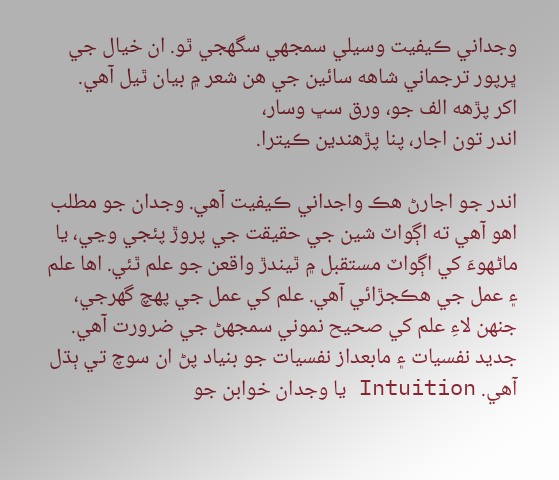وجداني ڪيفيت وسيلي سمجهي سگهجي ٿو. ان خيال جي ڀرپور ترجماني شاهه سائين جي هن شعر ۾ بيان ٿيل آهي.
اکر پڙهه الف جو، ورق سڀ وسار،
اندر تون اجار، پنا پڙهندين ڪيترا.

اندر جو اجارڻ هڪ واجداني ڪيفيت آهي. وجدان جو مطلب اهو آهي ته اڳواٽ شين جي حقيقت جي پروڙ پئجي وڃي، يا ماڻهوءَ کي اڳواٽ مستقبل ۾ ٿيندڙ واقعن جو علم ٿئي. اها علم ۽ عمل جي هڪجڙائي آهي. علم کي عمل جي پهچ گهرجي، جنهن لاءِ علم کي صحيح نموني سمجهڻ جي ضرورت آهي. جديد نفسيات ۽ مابعداز نفسيات جو بنياد پڻ ان سوچ تي ٻڌل آهي. Intuition يا وجدان خوابن جو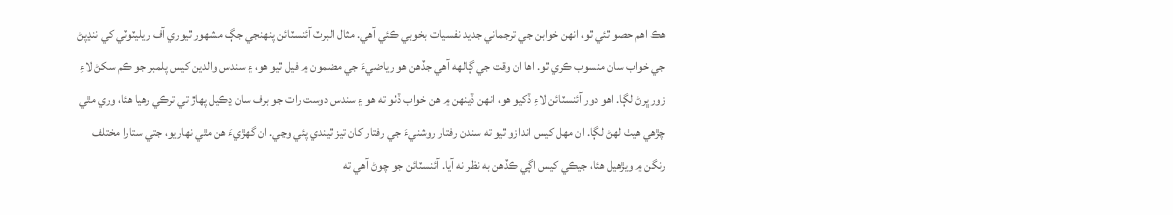هڪ اهم حصو ٿئي ٿو، انهن خوابن جي ترجماني جديد نفسيات بخوبي ڪئي آهي. مثال البرٽ آئنسٽائن پنهنجي جڳ مشهور ٿيوري آف ريليٽوٽي کي ننڍپڻ جي خواب سان منسوب ڪري ٿو. اها ان وقت جي ڳالهه آهي جڏهن هو رياضيءَ جي مضمون ۾ فيل ٿيو هو، ۽ سندس والدين کيس پلمبر جو ڪم سکڻ لاءِ زور ڀرڻ لڳا. اهو دور آئنسٽائن لاءِ ڏکيو هو، انهن ڏينهن ۾ هن خواب ڏٺو ته هو ۽ سندس دوست رات جو برف سان ڍڪيل پهاڙ تي ترڪي رهيا هئا، وري مٿي چڙهي هيٺ لهڻ لڳا. ان مهل کيس اندازو ٿيو ته سندن رفتار روشنيءَ جي رفتار کان تيز ٿيندي پئي وڃي. ان گهڙيءَ هن مٿي نهاريو، جتي ستارا مختلف رنگن ۾ ويڙهيل هئا، جيڪي کيس اڳي ڪڏهن به نظر نه آيا. آئنسٽائن جو چوڻ آهي ته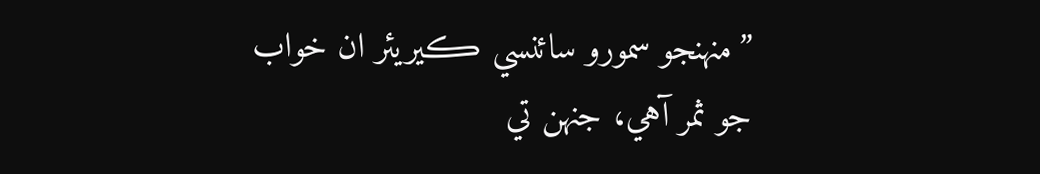”منهنجو سمورو سائنسي ڪيريئر ان خواب جو ثمر آهي، جنهن تي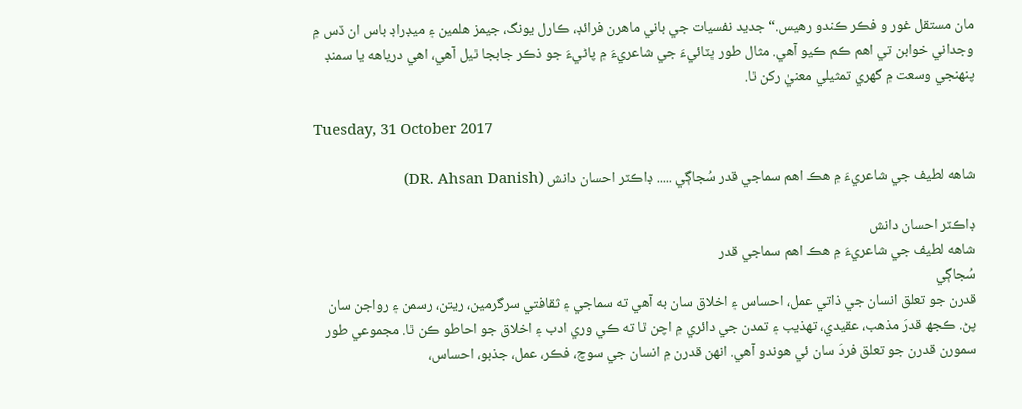مان مستقل غور و فڪر ڪندو رهيس.“ جديد نفسيات جي باني ماهرن فرائڊ، ڪارل يونگ، جيمز هلمين ۽ ميڊراڊ باس ان ڏس ۾ وجداني خوابن تي اهم ڪم ڪيو آهي. مثال طور ڀٽائيءَ جي شاعريءَ ۾ پاڻيءَ جو ذڪر جابجا ٿيل آهي، اهي درياهه يا سمنڊ پنهنجي وسعت ۾ گهري تمثيلي معنيٰ رکن ٿا.

Tuesday, 31 October 2017

شاهه لطيف جي شاعريءَ ۾ هڪ اهم سماجي قدر سُجاڳي ..... ڊاڪٽر احسان دانش (DR. Ahsan Danish)

ڊاڪٽر احسان دانش
شاهه لطيف جي شاعريءَ ۾ هڪ اهم سماجي قدر
سُجاڳي
قدرن جو تعلق انسان جي ذاتي عمل، احساس ۽ اخلاق سان به آهي ته سماجي ۽ ثقافتي سرگرمين، ريتن، رسمن ۽ رواجن سان پڻ. ڪجھ قدرَ مذهب، عقيدي، تهذيب ۽ تمدن جي دائري ۾ اچن ٿا ته ڪي وري ادب ۽ اخلاق جو احاطو ڪن ٿا. مجموعي طور سمورن قدرن جو تعلق فردَ سان ئي هوندو آهي. انهن قدرن ۾ انسان جي سوچ، فڪر، عمل، جذبو، احساس،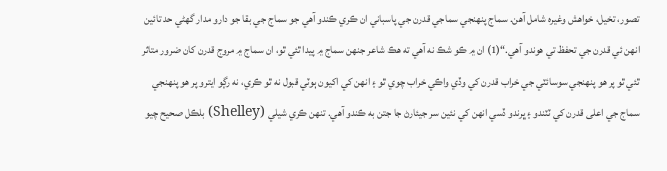تصور، تخيل، خواهش وغيره شامل آهن. سماج پنهنجي سماجي قدرن جي پاسباني ان ڪري ڪندو آهي جو سماج جي بقا جو دارو مدار گھڻي حد تائين انهن ئي قدرن جي تحفظ تي هوندو آهي.“(1) ان ۾ ڪو شڪ نه آهي ته هڪ شاعر جنهن سماج ۾ پيدا ٿئي ٿو، ان سماج ۾ مروج قدرن کان ضرور متاثر ٿئي ٿو پر هو پنهنجي سوسائٽي جي خراب قدرن کي وڏي واڪي خراب چوي ٿو ۽ انهن کي اکيون ٻوٽي قبول نه ٿو ڪري، نه رڳو ايترو پر هو پنهنجي سماج جي اعلى قدرن کي ٽٽندو ۽ ڀرندو ڏسي انهن کي نئين سر جيئارڻ جا جتن به ڪندو آهي. تنهن ڪري شيلي (Shelley) بلڪل صحيح چيو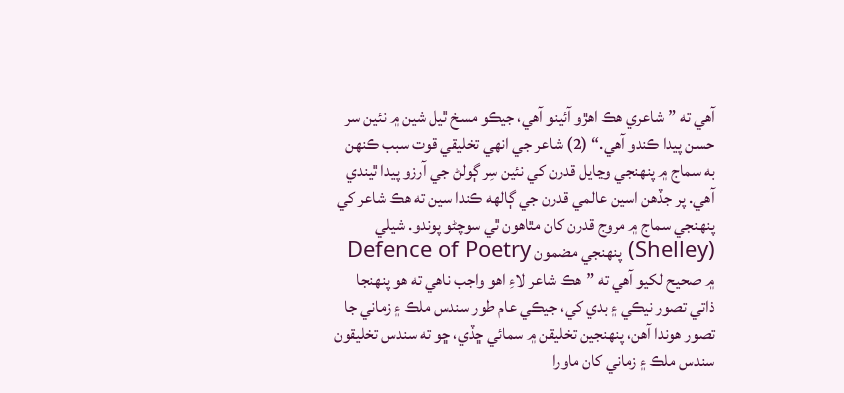آهي ته ”شاعري هڪ اهڙو آئينو آهي، جيڪو مسخ ٿيل شين ۾ نئين سر حسن پيدا ڪندو آهي.“ (2) شاعر جي انهي تخليقي قوت سبب ڪنهن به سماج ۾ پنهنجي وڃايل قدرن کي نئين سِر ڳولڻ جي آرزو پيدا ٿيندي آهي. پر جڏهن اسين عالمي قدرن جي ڳالھه ڪندا سين ته هڪ شاعر کي پنهنجي سماج ۾ مروج قدرن کان مٿاهون ٿي سوچڻو پوندو. شيلي (Shelley) پنهنجي مضمون Defence of Poetry ۾ صحيح لکيو آهي ته ”هڪ شاعر لاءِ اهو واجب ناهي ته هو پنهنجا ذاتي تصور نيڪي ۽ بدي کي، جيڪي عام طور سندس ملڪ ۽ زماني جا تصور هوندا آهن، پنهنجين تخليقن ۾ سمائي ڇڏي، ڇو ته سندس تخليقون سندس ملڪ ۽ زماني کان ماورا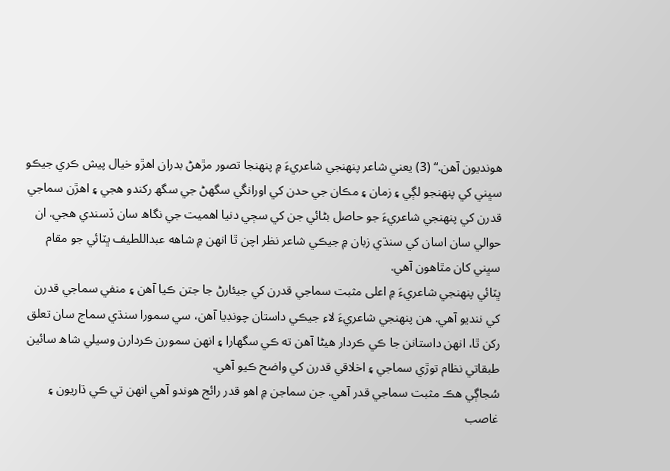هونديون آهن.“ (3) يعني شاعر پنهنجي شاعريءَ ۾ پنهنجا تصور مڙهڻ بدران اهڙو خيال پيش ڪري جيڪو سڀني کي پنهنجو لڳي ۽ زمان ۽ مڪان جي حدن کي اورانڱي سگھڻ جي سگھ رکندو هجي ۽ اهڙن سماجي قدرن کي پنهنجي شاعريءَ جو حاصل بڻائي جن کي سڄي دنيا اهميت جي نگاھ سان ڏسندي هجي. ان حوالي سان اسان کي سنڌي زبان ۾ جيڪي شاعر نظر اچن ٿا انهن ۾ شاهه عبداللطيف ڀٽائي جو مقام سڀني کان مٿاهون آهي.
ڀٽائي پنهنجي شاعريءَ ۾ اعلى مثبت سماجي قدرن کي جيئارڻ جا جتن ڪيا آهن ۽ منفي سماجي قدرن کي ننديو آهي. هن پنهنجي شاعريءَ لاءِ جيڪي داستان چونڊيا آهن، سي سمورا سنڌي سماج سان تعلق رکن ٿا، انهن داستانن جا ڪي ڪردار هيڻا آهن ته ڪي سگهارا ۽ انهن سمورن ڪردارن وسيلي شاھ سائين طبقاتي نظام توڙي سماجي ۽ اخلاقي قدرن کي واضح ڪيو آهي.
سُجاڳي هڪ مثبت سماجي قدر آهي. جن سماجن ۾ اهو قدر رائج هوندو آهي انهن تي ڪي ڌاريون ۽ غاصب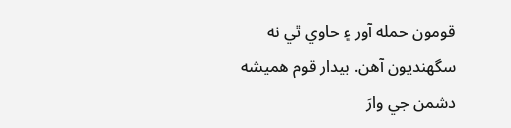قومون حمله آور ۽ حاوي ٿي نه سگھنديون آهن. بيدار قوم هميشه دشمن جي وارَ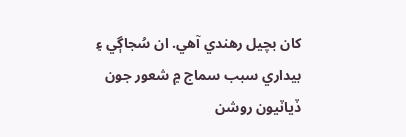کان بچيل رهندي آهي. ان سُجاڳي ۽ بيداري سبب سماج ۾ شعور جون ڏياٽيون روشن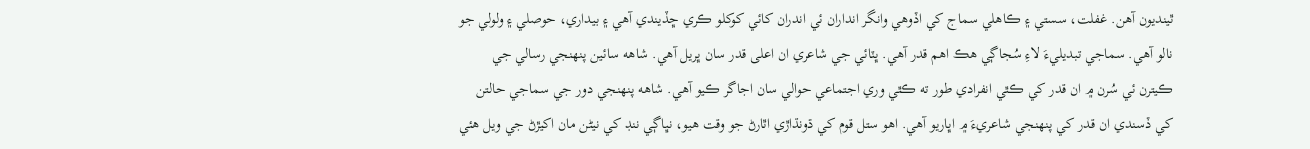ٿينديون آهن. غفلت، سستي ۽ ڪاهلي سماج کي اڏوهي وانگر انداران ئي اندران کائي کوکلو ڪري ڇڏيندي آهي ۽ بيداري، حوصلي ۽ ولولي جو نالو آهي. سماجي تبديليءَ لاءِ سُجاڳي هڪ اهم قدر آهي. ڀٽائي جي شاعري ان اعلى قدر سان ڀريل آهي. شاهه سائين پنهنجي رسالي جي ڪيترن ئي سُرن ۾ ان قدر کي ڪٿي انفرادي طور ته ڪٿي وري اجتماعي حوالي سان اجاگر ڪيو آهي. شاهه پنهنجي دور جي سماجي حالتن کي ڏسندي ان قدر کي پنهنجي شاعريءَ ۾ اڀاريو آهي. اهو ستل قوم کي ڌونڌاڙي اٿارڻ جو وقت هيو، نڀاڳي ننڊ کي نيڻن مان اکيڙڻ جي ويل هئي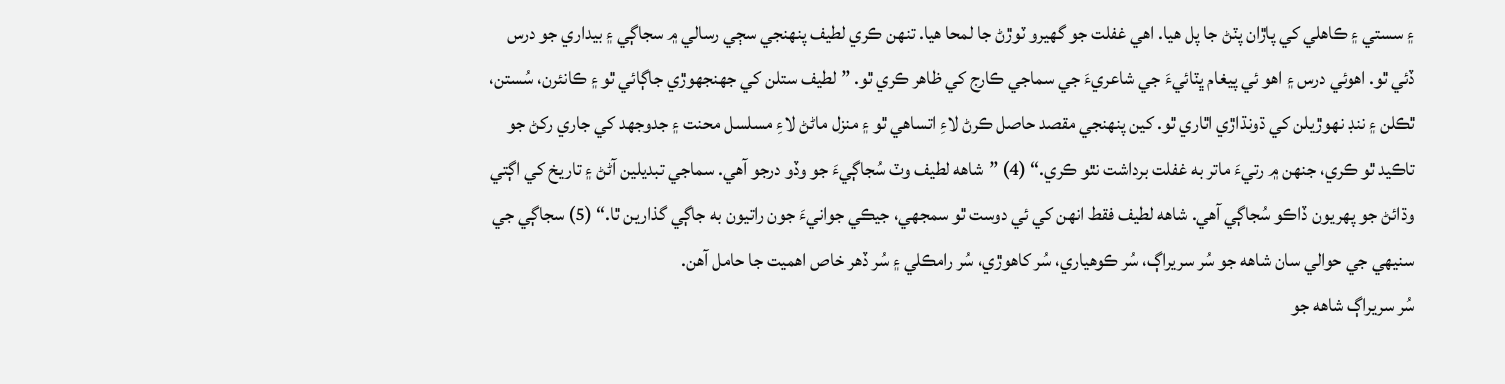۽ سستي ۽ ڪاهلي کي پاڙان پٽڻ جا پل هيا. اهي غفلت جو گھيرو ٽوڙڻ جا لمحا هيا. تنهن ڪري لطيف پنهنجي سڄي رسالي ۾ سجاڳي ۽ بيداري جو درس ڏئي ٿو. اهوئي درس ۽ اهو ئي پيغام ڀٽائيءَ جي شاعريءَ جي سماجي ڪارج کي ظاهر ڪري ٿو. ”لطيف ستلن کي جھنجھوڙي جاڳائي ٿو ۽ ڪانئرن، سُستن، ٿڪلن ۽ ننڊ نهوڙيلن کي ڌونڌاڙي اٿاري ٿو. کين پنهنجي مقصد حاصل ڪرڻ لاءِ اتساهي ٿو ۽ منزل ماڻڻ لاءِ مسلسل محنت ۽ جدوجهد کي جاري رکڻ جو تاڪيد ٿو ڪري، جنهن ۾ رتيءَ ماتر به غفلت برداشت نٿو ڪري.“ (4) ”شاهه لطيف وٽ سُجاڳيءَ جو وڏو درجو آهي. سماجي تبديلين آڻڻ ۽ تاريخ کي اڳتي وڌائڻ جو پهريون ڏاڪو سُجاڳي آهي. شاهه لطيف فقط انهن کي ئي دوست ٿو سمجھي، جيڪي جوانيءَ جون راتيون به جاڳي گذارين ٿا.“ (5) سجاڳي جي سنيهي جي حوالي سان شاهه جو سُر سريراڳ، سُر ڪوهياري، سُر کاهوڙي، سُر رامڪلي ۽ سُر ڏهر خاص اهميت جا حامل آهن.
سُر سريراڳ شاهه جو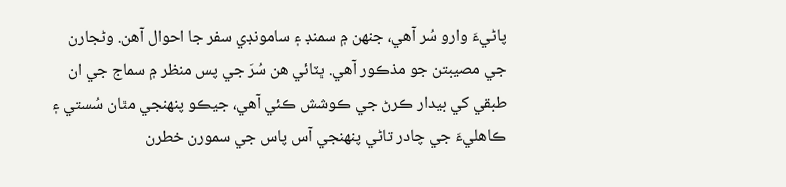پاڻيءَ وارو سُر آهي، جنهن ۾ سمنڊ ۽ سامونڊي سفر جا احوال آهن. وڻجارن جي مصيبتن جو مذڪور آهي. ڀٽائي هن سُرَ جي پس منظر ۾ سماج جي ان طبقي کي بيدار ڪرڻ جي ڪوشش ڪئي آهي، جيڪو پنهنجي مٿان سُستي ۽ ڪاهليءَ جي چادر تاڻي پنهنجي آس پاس جي سمورن خطرن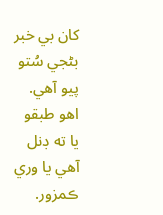کان بي خبر بڻجي سُتو پيو آهي. اهو طبقو يا ته ڊنل آهي يا وري ڪمزور.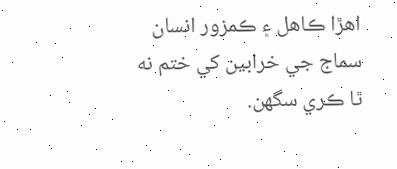اهڙا ڪاهل ۽ ڪمزور انسان سماج جي خرابين کي ختم نه ٿا ڪري سگھن.